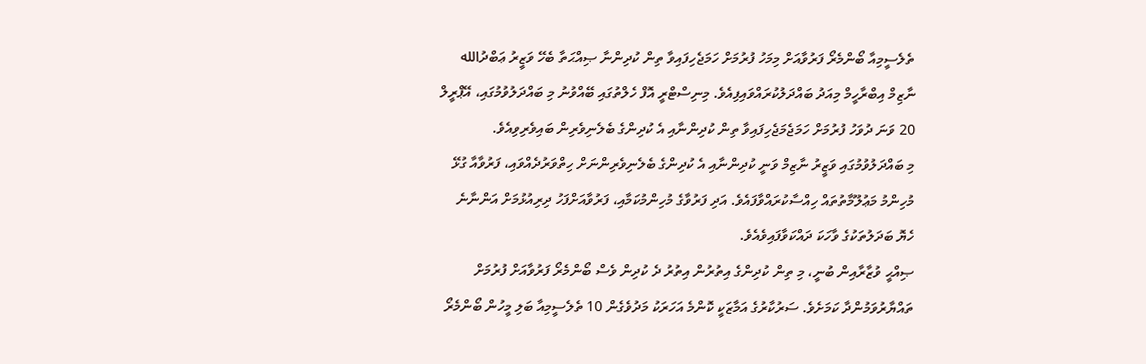ތެލެސީމިއާ ބޯންމެރޯ ފަރުވާއަށް މިމަހު ފުރުމަށް ހަމަޖެހިފައިވާ ތިން ކުދިންނާ ޞިއްޙަތާ ބެހޭ ވަޒީރު ޢަބްދުالله ނާޒިމް އިބްރާހީމް މިއަދު ބައްދަލުކުރައްވައިފިއެވެ. މިނިސްޓްރީ އޮފް ހެލްތުގައި ބޭއްވުނު މި ބައްދަލުވުމުގައި، އޭޕްރީލް 20 ވަނަ ދުވަހު ފުރުމަށް ހަމަޖެމަޖެހިފައިވާ ތިން ކުދިންނާއި އެ ކުދިންގެ ބެލެނިވެރިން ބައިވެރިވިއެވެ.
މި ބައްދަލުވުމުގައި ވަޒީރު ނާޒިމް ވަނީ ކުދިންނާއި އެ ކުދިންގެ ބެލެނިވެރިންނަށް ހިތްވަރުދެއްވައި، ފަރުވާއާ ގުޅޭ މުހިންމު މަޢުލޫމާތުތައް ހިއްސާކުރައްވާފައެވެ. އަދި ފަރުވާގެ މުހިންމުކަމާއި، ފަރުވާއަށްފަހު ދިރިއުޅުމަށް އަންނާނެ ހެޔޮ ބަދަލުތަކުގެ ވާހަކަ ދައްކަވާފައިވެއެވެ.
ޞިއްޙީ ވުޒާރާއިން ބުނީ، މި ތިން ކުދިންގެ އިތުރުން އިތުރު ދެ ކުދިން ވެސް ބޯންމެރޯ ފަރުވާއަށް ފުރުމަށް ތައްޔާރުވަމުންދާ ކަމަށެވެ. ސަރުކާރުގެ އަމާޒަކީ ކޮންމެ އަހަރަކު މަދުވެގެން 10 ތެލެސީމިއާ ބަލި މީހުން ބޯންމެރޯ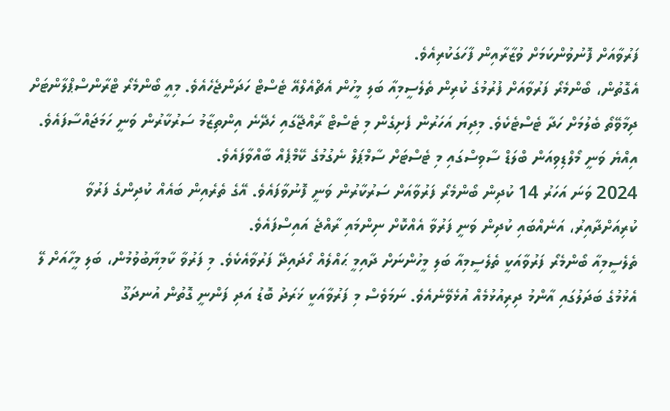ފަރުވާއަށް ފޮނުވުންކަމަށް ވުޒާރާއިން ފާހަގަކުރިއެވެ.
އެގޮތުން، ބޯންމެރޯ ފަރުވާއަށް ފުރުމުގެ ކުރިން ތެލެސީމިއާ ބަލި މީހުން އެޗްއެލްއޭ ޓެސްޓް ހަދަންޖެހެއެވެ. މިއީ ބޯންމެރޯ ޓްރާންސްޕްލާންޓަށް ދިމާވޭތޯ ބެލުމަށް ހަދާ ޓެސްޓެކެވެ. މިދިޔަ އަހަރުން ފެށިގެން މި ޓެސްޓް ރާއްޖޭގައި ހެދޭނެ އިންތިޒާމު ސަރުކާރުން ވަނީ ހަމަޖައްސާފައެވެ. އިއްޔެ ވަނީ މޯލްޑިވިއަން ބްލަޑް ސާވިސްގައި މި ޓެސްޓަށް ސާމްޕަލް ނެގުމުގެ ކޭމްޕެއް ބާއްވާފައެވެ.
2024 ވަނަ އަހަރު 14 ކުދިން ބޯންމެރޯ ފަރުވާއަށް ސަރުކާރުން ވަނީ ފޮނުވާފައެވެ. އޭގެ ތެރެއިން ބައެއް ކުދިންގެ ފަރުވާ ކުރިއަށްދާއިރު، އަނެއްބައި ކުދިން ވަނީ ފަރުވާ އެއްކޮށް ނިންމައި ރާއްޖެ އައިސްފައެވެ.
ތެލެސީމިއާ ބޯންމެރޯ ފަރުވާއަކީ ތެލެސީމިއާ ބަލި މީހުންނަށް ދާއިމީ ޙައްލެއް ހޯދައިދޭ ފަރުވާއެކެވެ. މި ފަރުވާ ކާމިޔާބުވުމުން، ބަލި މީހާއަށް ލޭ އެޅުމުގެ ބަދަލުގައި އާންމު ދިރިއުޅުމެއް އުޅެވޭނެއެވެ. ނަމަވެސް މި ފަރުވާއަކީ ޚަރަދު ބޮޑު އަދި ފަންނީ ގޮތުން އުނދަގޫ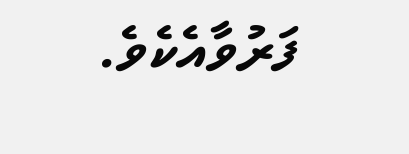ފަރުވާއެކެވެ.